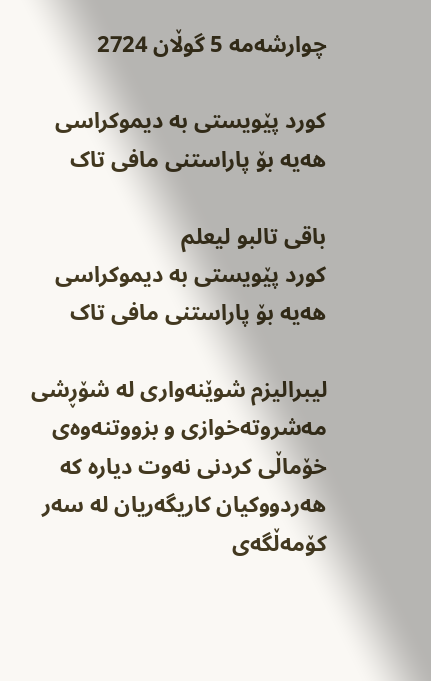چوارشه‌مه‌ 5 گوڵان 2724

کورد پێویستی به‌ دیموکراسی هه‌یه‌ بۆ پاراستنی مافی تاک

باقی تالبو لیعلم
کورد پێویستی به‌ دیموکراسی هه‌یه‌ بۆ پاراستنی مافی تاک

لیبرالیزم شوێنه‌واری له‌ شۆڕشی مه‌شروته‌خوازی و بزووتنه‌وه‌ی خۆماڵی کردنی نه‌وت دیاره‌ که‌ هه‌ردووکیان کاریگه‌ریان له‌ سه‌ر کۆمه‌ڵگه‌ی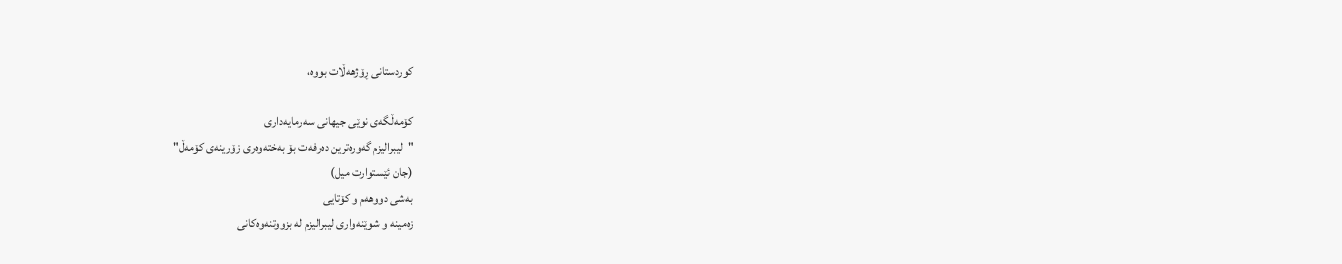کوردستانی ڕۆژهه‌ڵات بووه‌،

کۆمه‌‌‌ڵگه‌‌‌ی نوێی جیهانی سه‌‌‌رمایه‌‌‌داری
"لیبرالیزم گه‌‌‌وره‌‌‌ترین ده‌‌‌رفه‌‌‌ت بۆ به‌‌‌خته‌‌‌وه‌‌‌ری زۆرینه‌‌‌ی کۆمه‌‌‌ڵ"
(جان ئێستوارت میل)
به‌‌‌شی دووهه‌‌‌م و کۆتایی
زه‌‌‌مینه‌‌‌ و شوێنه‌‌‌واری لیبرالیزم له‌‌‌ بزووتنه‌‌‌وه‌‌‌کانی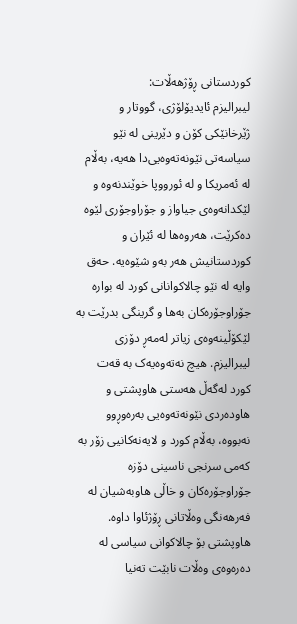کوردستانی ڕۆژهه‌‌‌ڵات:
لیبرالیزم ئایدیۆلۆژی، گووتار و ژێرخانێکی کۆن و دێرینی له‌‌‌ نێو سیاسه‌‌‌تی نێونه‌‌‌ته‌‌‌وه‌‌‌یی‌دا هه‌‌‌یه‌‌‌، به‌‌‌ڵام له‌‌‌ ئه‌‌‌مریکا و له‌‌‌ ئورووپا خوێندنه‌‌‌وه‌‌‌ و لێکدانه‌‌‌وه‌‌‌ی جیاواز و جۆراوجۆری لێوه‌‌‌ ده‌‌‌کرێت، هه‌‌‌روه‌‌‌ها له‌‌‌ ئێران و کوردستانیش هه‌‌‌ر به‌‌‌و شێوه‌‌‌یه‌‌‌. حه‌‌‌ق وایه‌‌‌ له‌‌‌ نێو چالاکوانانی کورد له‌‌‌ بواره‌‌‌ جۆراوجۆره‌‌‌کان به‌‌‌ها و گرینگی بدرێت به‌‌‌ لێکۆڵینه‌‌‌وه‌‌‌ی زیاتر له‌‌‌مه‌‌‌ڕ دۆزی لیبرالیزم. هیچ نه‌‌‌ته‌‌‌وه‌‌‌یه‌‌‌ک به‌‌‌ قه‌‌‌ت کورد له‌‌‌گه‌‌‌ڵ هه‌‌‌ستی هاوپشتی و هاوده‌‌‌ردی نێونه‌‌‌ته‌‌‌وه‌‌‌یی به‌‌‌ره‌‌‌وڕوو نه‌‌‌بووه‌‌‌، به‌‌‌ڵام کورد و لایه‌‌‌نه‌‌‌کانیی زۆر به‌‌‌ که‌‌‌می سرنجی ناسینی دۆزه جۆراوجۆره‌‌‌‌کان و خاڵی هاوبه‌‌‌شیان له‌‌‌ فه‌‌‌رهه‌‌‌نگی وه‌‌‌ڵاتانی ڕۆژئاوا داوه‌‌‌. هاوپشتی بۆ چالاکوانی سیاسی له‌‌‌ ده‌‌‌ره‌‌‌وه‌‌‌ی وه‌‌‌ڵات نابێت ته‌‌‌نیا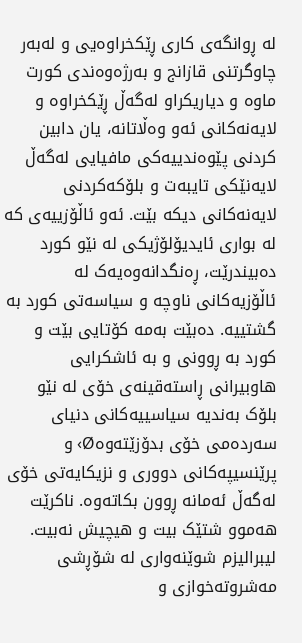له‌‌‌ ڕوانگه‌‌‌ی کاری ڕێکخراوه‌‌‌یی‌ و له‌‌‌به‌‌‌ر چاوگرتنی قازانج و به‌‌‌رژه‌‌‌وه‌‌‌ندی کورت ماوه‌‌‌ و دیاریکراو له‌‌‌گه‌‌‌ڵ ڕێکخراوه‌‌‌ و لایه‌‌‌نه‌‌‌کانی ئه‌‌‌و وه‌‌‌ڵاتانه‌‌‌، یان دابین کردنی پێوه‌‌‌ندییه‌‌‌کی مافیایی له‌‌‌گه‌‌‌ڵ لایه‌‌‌نێکی تایبه‌‌‌ت و بلۆکه‌‌‌کردنی لایه‌‌‌نه‌‌‌کانی دیکه‌‌‌ بێت. ئه‌‌‌و ئاڵۆزییه‌‌‌ی که‌‌‌ له‌‌‌ بواری ئایدیۆلۆژیکی له‌‌‌ نێو کورد ده‌‌‌بیندرێت، ڕه‌‌‌نگدانه‌‌‌وه‌‌‌یه‌‌‌ک له‌‌‌ ئاڵۆزیه‌‌‌کانی ناوچه‌‌‌ و سیاسه‌‌‌تی کورد به‌‌‌ گشتییه‌‌‌. ده‌‌‌بێت به‌‌‌مه‌‌‌ کۆتایی بێت و کورد به‌‌‌ ڕوونی و به‌‌‌ ئاشکرایی هاوبیرانی ڕاسته‌‌‌قینه‌‌‌ی خۆی له‌‌‌ نێو بلۆک به‌‌‌ندیه‌‌‌ سیاسییه‌‌‌کانی دنیای سه‌‌‌رده‌‌‌می خۆی بدۆزێته‌‌‌وهØ› و پرێنسیپه‌‌‌کانی دووری و نزیکایه‌‌‌تی خۆی له‌‌‌گه‌‌‌ڵ ئه‌‌‌مانه‌‌‌ ڕوون بکاته‌‌‌وه‌‌‌. ناکرێت هه‌‌‌موو شتێک بیت و هیچیش نه‌‌‌بیت.
لیبرالیزم شوێنه‌‌‌واری له‌‌‌ شۆڕشی مه‌‌‌شروته‌‌‌خوازی و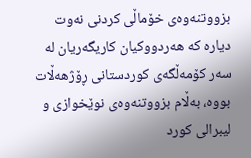بزووتنه‌‌‌وه‌‌‌ی خۆماڵی کردنی نه‌‌‌وت دیاره‌‌‌ که‌‌‌ هه‌‌‌ردووکیان کاریگه‌‌‌ریان له‌‌‌ سه‌‌‌ر کۆمه‌‌‌ڵگه‌‌‌ی کوردستانی ڕۆژهه‌‌‌ڵات بووه‌‌‌، به‌‌‌ڵام بزووتنه‌‌‌وه‌‌‌ی نوێخوازی و لیبرالی کورد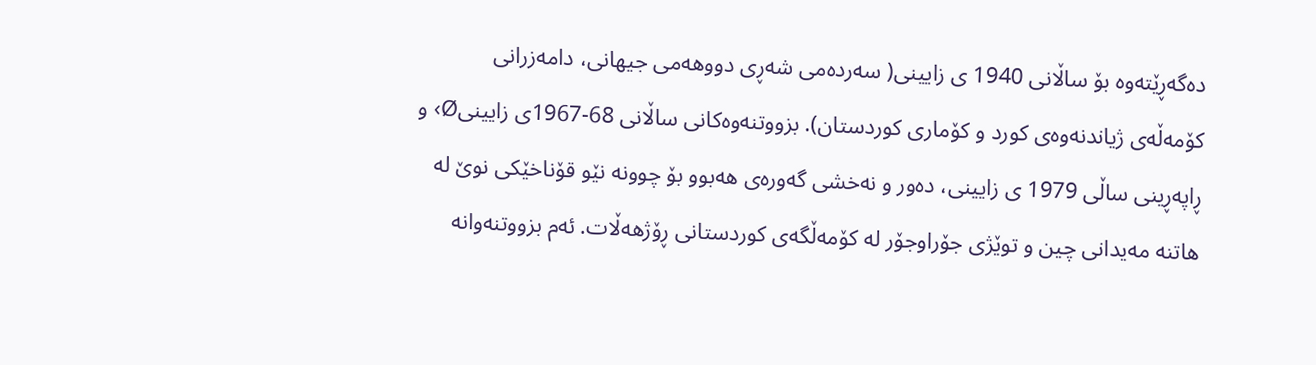ده‌‌‌گه‌‌‌ڕێته‌‌‌وه‌‌‌ بۆ ساڵانی 1940 ی زایینی( سه‌‌‌رده‌‌‌می شه‌‌‌ڕی دووهه‌‌‌می جیهانی، دامه‌‌‌زرانی کۆمه‌‌‌ڵه‌‌‌ی ژیاندنه‌‌‌وه‌‌‌ی کورد و کۆماری کوردستان). بزووتنه‌‌‌وه‌‌‌کانی ساڵانی 68-1967ی زایینیØ› و ڕاپه‌‌‌ڕینی ساڵی 1979 ی زایینی، ده‌‌‌ور و نه‌‌‌خشی گه‌‌‌وره‌‌‌ی هه‌‌‌بوو بۆ چوونه‌‌‌ نێو قۆناخێکی نوێ له‌‌‌ هاتنه‌‌‌ مه‌‌‌یدانی چین و توێژی جۆراوجۆر له‌‌‌ کۆمه‌‌‌ڵگه‌‌‌ی کوردستانی ڕۆژهه‌‌‌ڵات. ئه‌‌‌م بزووتنه‌‌‌وانه‌‌‌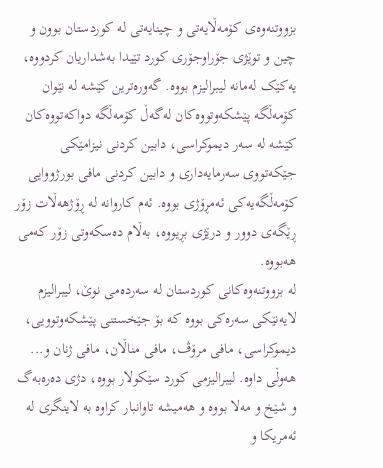بزووتنه‌‌‌وه‌‌‌ی کۆمه‌‌‌ڵایه‌‌‌تی و چینایه‌‌‌تی له‌‌‌ کوردستان بوون و چین و توێژی جۆراوجۆری کورد تێیدا به‌‌‌شداریان کردووه‌‌‌، یه‌‌‌کێک له‌‌‌مانه‌‌‌ لیبرالیزم بووه‌‌‌. گه‌‌‌وره‌‌‌ترین کێشه‌‌‌ له‌‌‌ نێوان کۆمه‌‌‌ڵگه‌‌‌ پێشکه‌‌‌وتووه‌‌‌کان له‌‌‌گه‌‌‌ڵ کۆمه‌‌‌ڵگه‌‌‌ دواکه‌‌‌تووه‌‌‌کان کێشه‌‌‌ له‌‌‌ سه‌‌‌ر دیموکراسی، دابین کردنی نیزامێکی جێکه‌‌‌تووی سه‌‌‌رمایه‌‌‌داری و دابین کردنی مافی بورژووایی کۆمه‌‌‌ڵگه‌‌‌یه‌‌‌کی ئه‌‌‌مڕۆژی بووه‌‌‌. ئه‌‌‌م کاروانه‌‌‌ له‌‌‌ ڕۆژهه‌‌‌ڵات زۆر ڕێگه‌‌‌ی دوور و درێژی بڕیووه‌‌‌، به‌‌‌ڵام ده‌‌‌سکه‌‌‌وتی زۆر که‌‌‌می هه‌‌‌بووه‌‌‌.
له‌‌‌ بزووتنه‌‌‌وه‌‌‌کانی کوردستان له‌‌‌ سه‌‌‌رده‌‌‌می نوێ، لیبرالیزم لایه‌‌‌نێکی سه‌‌‌ره‌‌‌کی بووه‌‌‌ که‌‌‌ بۆ جێخستنی پێشکه‌‌‌وتوویی، دیموکراسی، مافی مرۆڤ، مافی مناڵان، مافی ژنان و... هه‌‌‌وڵی داوه‌‌‌. لیبرالیزمی کورد سێکولار بووه‌‌‌، دژی ده‌‌‌ره‌‌‌به‌‌‌گ و شێخ و مه‌‌‌لا بووه‌‌‌ و هه‌‌‌میشه‌‌‌ تاوانبار کراوه‌‌‌ به‌‌‌ لاینگری له‌‌‌ ئه‌‌‌مریکا و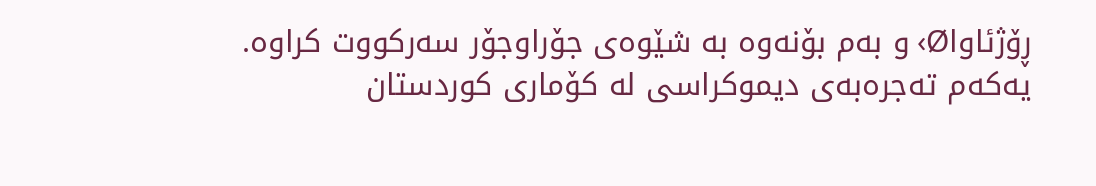ڕۆژئاواØ› و به‌‌‌م بۆنه‌‌‌وه‌‌‌ به‌‌‌ شێوه‌‌‌ی‌ جۆراوجۆر سه‌‌‌رکووت کراوه‌‌‌. یه‌‌‌که‌‌‌م ته‌‌‌جره‌‌‌به‌‌‌ی دیموکراسی له‌‌‌ کۆماری کوردستان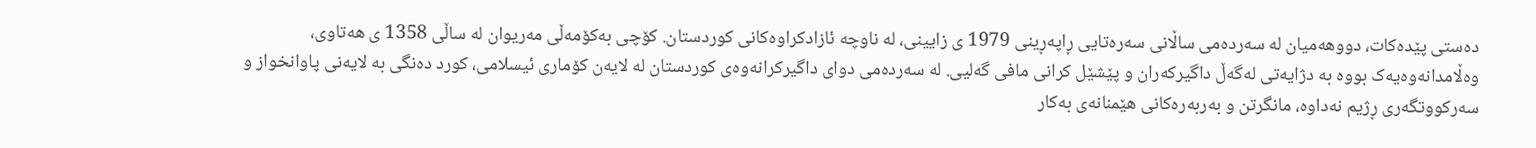ده‌‌‌ستی پێده‌‌‌کات‌، دووهه‌‌‌میان له‌‌‌ سه‌‌‌رده‌‌‌می ساڵانی سه‌‌‌ره‌‌‌تایی ڕاپه‌‌‌ڕینی 1979 ی زایینی، له‌‌‌ ناوچه‌‌‌ ئازادکراوه‌‌‌کانی کوردستان‌. کۆچی به‌‌‌کۆمه‌‌‌ڵی مه‌‌‌ریوان له‌‌‌ ساڵی 1358 ی هه‌‌‌تاوی، وه‌‌‌ڵامدانه‌‌‌وه‌‌‌یه‌‌‌ک بووه‌‌‌ به‌‌‌ دژایه‌‌‌تی له‌‌‌گه‌‌‌ڵ داگیرکه‌‌‌ران و پێشێل کرانی مافی گه‌‌‌لیی. له‌‌‌ سه‌‌‌رده‌‌‌می دوای داگیرکرانه‌‌‌وه‌‌‌ی کوردستان له‌‌‌ لایه‌‌‌ن کۆماری ئیسلامی، کورد ده‌‌‌نگی به‌‌‌ لایه‌‌‌نی پاوانخواز و سه‌‌‌رکووتگه‌‌‌ری ڕژیم نه‌‌‌داوه‌‌‌، مانگرتن و به‌‌‌ربه‌‌‌ره‌‌‌کانی هێمنانه‌‌‌ی به‌‌‌کار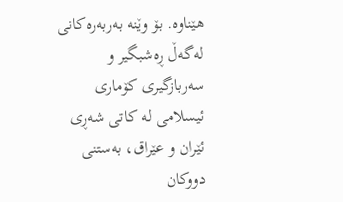هێناوه. بۆ وێنه‌‌‌ به‌‌‌ربه‌‌‌ره‌‌‌کانی له‌‌‌گه‌‌‌ڵ ڕه‌‌‌شبگیر و سه‌‌‌ربازگیری کۆماری ئیسلامی له‌‌‌ کاتی شه‌‌‌ڕی ئێران و عێراق، به‌‌‌ستنی دووکان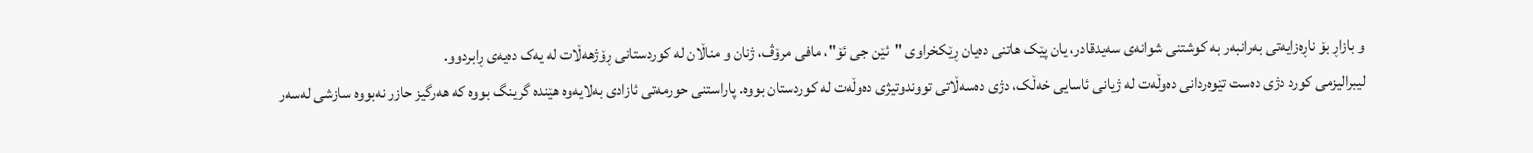و بازاڕ بۆ ناڕه‌‌‌زایه‌‌‌تی به‌‌‌رانبه‌‌‌ر به‌‌‌ کوشتنی شوانه‌‌‌ی سه‌‌‌یدقادر، یان پێک هاتنی ده‌‌‌یان ڕێکخراوی "ئێن جی ئۆ"، مافی مرۆڤ، ژنان و مناڵان له‌‌‌ کوردستانی ڕۆژهه‌‌‌ڵات له‌‌‌ یه‌‌‌ک ده‌‌‌یه‌‌‌ی ڕابردوو.
لیبرالیزمی کورد دژی ده‌‌‌ست تێوه‌‌‌ردانی ده‌‌‌وڵه‌‌‌ت له‌‌‌ ژیانی ئاسایی خه‌‌‌ڵک‌، دژی ده‌‌‌سه‌‌‌ڵاتی تووندوتیژی ده‌‌‌وڵه‌‌‌ت له‌‌‌ کوردستان بووه‌‌‌. پاراستنی حورمه‌‌‌تی ئازادی به‌‌‌لایه‌‌‌وه‌‌‌ هێنده‌‌‌ گرینگ بووه‌‌‌ که‌‌‌ هه‌‌‌رگیز حازر نه‌‌‌بووه‌‌‌ سازشی له‌‌‌سه‌‌‌ر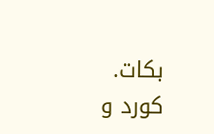بکات.
کورد و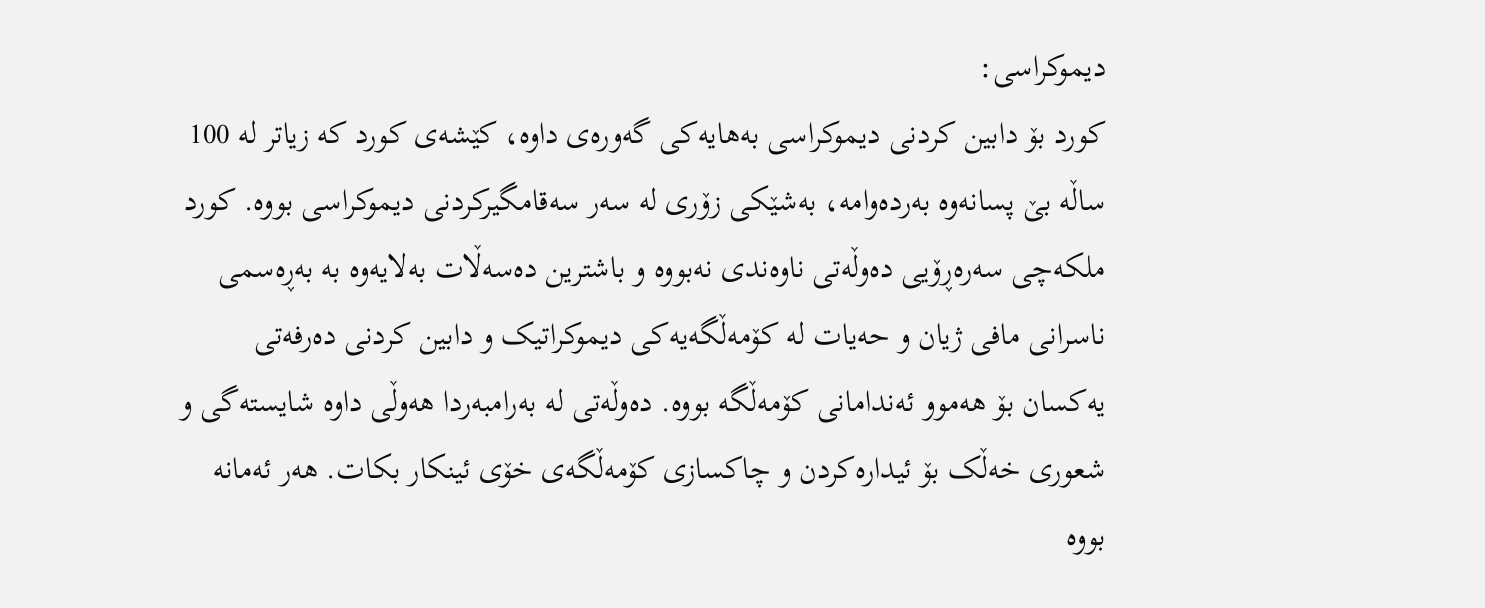دیموکراسی:
کورد بۆ دابین کردنی دیموکراسی به‌‌‌هایه‌‌‌کی گه‌‌‌وره‌‌‌ی داوه‌‌‌، کێشه‌‌‌ی کورد که‌‌‌ زیاتر له‌‌‌ 100 ساڵه‌‌‌ بێ پسانه‌‌‌وه‌‌‌ به‌‌‌رده‌‌‌وامه، به‌‌‌شێکی زۆری له‌‌‌ سه‌‌‌ر سه‌‌‌قامگیرکردنی دیموکراسی بووه‌‌‌. کورد ملکه‌‌‌چی سه‌‌‌ره‌‌‌ڕۆیی ده‌‌‌وڵه‌‌‌تی ناوه‌‌‌ندی نه‌‌‌بووه‌‌‌ و‌ باشترین ده‌‌‌سه‌‌‌ڵات به‌‌‌لایه‌‌‌وه‌‌‌ به‌‌‌ به‌‌‌ڕه‌‌‌سمی ناسرانی مافی ژیان و حه‌‌‌یات له‌‌‌ کۆمه‌‌‌ڵگه‌‌‌یه‌‌‌کی دیموکراتیک و دابین کردنی ده‌‌‌رفه‌‌‌تی یه‌‌‌کسان بۆ هه‌‌‌موو ئه‌‌‌ندامانی کۆمه‌‌‌ڵگه‌‌‌ بووه‌‌‌. ده‌‌‌وڵه‌‌‌تی له‌‌‌ به‌‌‌رامبه‌‌‌ردا هه‌‌‌وڵی داوه‌‌‌ شایسته‌‌‌گی و شعوری خه‌‌‌ڵک بۆ ئیداره‌‌‌کردن و چاکسازی کۆمه‌‌‌ڵگه‌‌‌ی خۆی ئینکار بکات. هه‌‌‌ر ئه‌‌‌مانه‌‌‌ بووه‌‌‌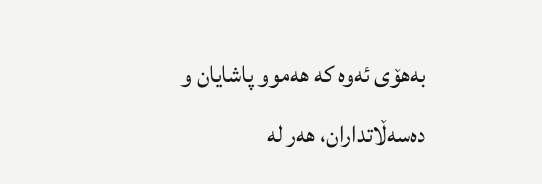به‌‌‌هۆی ئه‌‌‌وه‌‌‌ که‌‌‌ هه‌‌‌موو پاشایان و ده‌‌‌سه‌‌‌ڵاتداران، هه‌‌‌ر له‌‌‌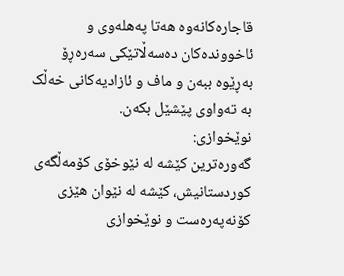قاجاره‌‌‌کانه‌‌‌وه‌‌‌ هه‌‌‌تا په‌‌‌هله‌‌‌وی و ئاخوونده‌‌‌کان ده‌‌‌سه‌‌‌ڵاتێکی سه‌‌‌ره‌‌‌ڕۆ به‌‌‌ڕێوه‌‌‌ ببه‌‌‌ن و ماف و ئازادیه‌‌‌کانی خه‌‌‌ڵک به‌‌‌ ته‌‌‌واوی پێشێل بکه‌‌‌ن.
نوێخوازی:
گه‌‌‌وره‌‌‌ترین کێشه‌‌‌ له‌‌‌ نێوخۆی کۆمه‌‌‌ڵگه‌‌‌ی‌ کوردستانیش، کێشه‌‌‌ له‌‌‌ نێوان هێزی کۆنه‌‌‌په‌‌‌ره‌‌‌ست و نوێخوازی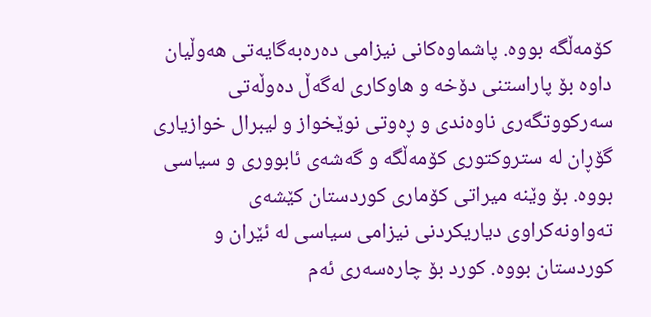کۆمه‌‌‌ڵگه‌‌‌ بووه‌‌‌. پاشماوه‌‌‌کانی نیزامی ده‌‌‌ره‌‌‌به‌‌‌گایه‌‌‌تی هه‌‌‌وڵیان داوه‌‌‌ بۆ پاراستنی دۆخه‌‌‌ و هاوکاری له‌‌‌گه‌‌‌ڵ ده‌‌‌وڵه‌‌‌تی سه‌‌‌رکووتگه‌‌‌ری ناوه‌‌‌ندی و ڕه‌‌‌وتی نوێخواز و لیبرال خوازیاری گۆڕان له‌‌‌ ستروکتوری کۆمه‌‌‌ڵگه‌‌‌ و گه‌‌‌شه‌‌‌ی ئابووری و سیاسی بووه‌‌‌. بۆ وێنه‌‌‌ میراتی کۆماری کوردستان کێشه‌‌‌ی ته‌‌‌واونه‌‌‌کراوی دیاریکردنی نیزامی سیاسی له‌‌‌ ئێران و کوردستان بووه‌‌‌. کورد بۆ چاره‌‌‌سه‌‌‌ری ئه‌‌‌م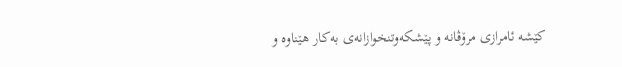کێشه‌‌‌ ئامرازی مرۆڤانه‌‌‌ و پێشکه‌‌‌وتنخوازانه‌‌‌ی به‌‌‌کار هێناوه‌‌‌ و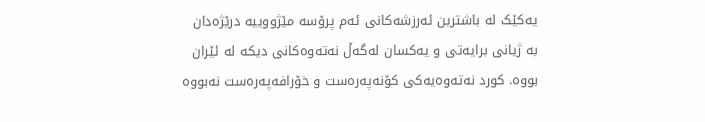یه‌‌‌کێک له‌‌‌ باشترین ئه‌‌‌رزشه‌‌‌کانی ئه‌‌‌م پرۆسه‌‌‌ مێژووییه‌‌‌ درێژه‌‌‌دان به‌‌‌ ژیانی برایه‌‌‌تی و یه‌‌‌کسان‌ له‌‌‌گه‌‌‌ڵ نه‌‌‌ته‌‌‌وه‌‌‌کانی دیکه‌‌‌ له‌‌‌ ئێران بووه‌‌‌. کورد نه‌‌‌ته‌‌‌وه‌‌‌یه‌‌‌کی کۆنه‌‌‌په‌‌‌ره‌‌‌ست و خۆرافه‌‌‌په‌‌‌ره‌‌‌ست نه‌‌‌بووه‌‌‌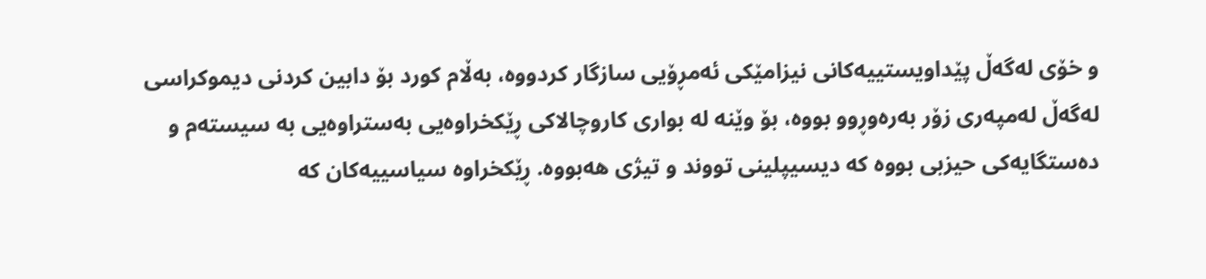و خۆی له‌‌‌گه‌‌‌ڵ پێداویستییه‌‌‌کانی نیزامێکی ئه‌‌‌مڕۆیی سازگار کردووه‌‌‌‌، به‌‌‌ڵام کورد بۆ دابین کردنی دیموکراسی له‌‌‌گه‌‌‌ڵ له‌‌‌مپه‌‌‌ری زۆر به‌‌‌ره‌‌‌وڕوو بووه‌‌‌، بۆ وێنه‌‌‌ له‌‌‌ بواری کاروچالاکی ڕێکخراوه‌‌‌یی به‌‌‌ستراوه‌‌‌یی به‌‌‌ سیسته‌‌‌م و ده‌‌‌ستگایه‌‌‌کی حیزبی بووه‌‌‌ که‌‌‌ دیسیپلینی تووند و تیژی هه‌‌‌بووه‌‌‌. ڕێکخراوه‌‌‌ سیاسییه‌‌‌کان که‌‌‌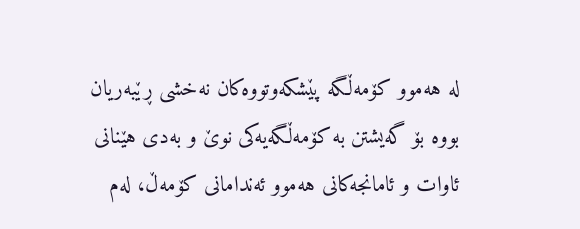له‌‌‌ هه‌‌‌موو کۆمه‌‌‌ڵگه‌‌‌ پێشکه‌‌‌وتووه‌‌‌کان نه‌‌‌خشی ڕێبه‌‌‌ریان بووه‌‌‌ بۆ گه‌‌‌یشتن به‌‌‌ کۆمه‌‌‌ڵگه‌‌‌یه‌‌‌کی نوێ و به‌‌‌دی هێنانی ئاوات و ئامانجه‌‌‌کانی هه‌‌‌موو ئه‌‌‌ندامانی کۆمه‌‌‌ڵ، له‌‌‌م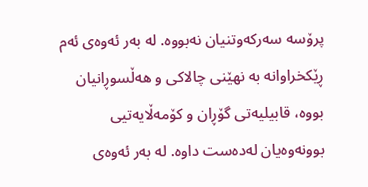پرۆسه‌‌‌ سه‌‌‌رکه‌‌‌وتنیان نه‌‌‌بووه‌‌‌. له‌‌‌ به‌‌‌ر ئه‌‌‌وه‌‌‌ی ئه‌‌‌م ڕێکخراوانه‌‌‌ به‌‌‌ نهێنی چالاکی و هه‌‌‌ڵسوڕانیان بووه‌‌‌، قابیلیه‌‌‌تی گۆڕان و کۆمه‌‌‌ڵایه‌‌‌تیی بوونه‌‌‌وه‌‌‌یان له‌‌‌ده‌‌‌ست داوه‌‌‌. له‌‌‌ به‌‌‌ر ئه‌‌‌وه‌‌‌ی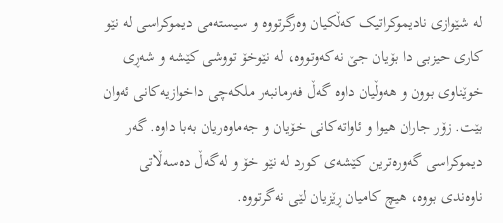له‌‌‌ شێوازی نادیموکراتیک که‌‌‌ڵکیان وه‌‌‌رگرتووه و‌ سیسته‌‌‌می دیموکراسی له‌‌‌ نێو کاری حیزبی دا بۆیان جێ نه‌‌‌که‌‌‌وتووه، ‌له ‌نێوخۆ تووشی کێشه‌‌‌ و شه‌‌‌ڕی خوێناوی بوون‌ و هه‌‌‌وڵیان داوه‌‌‌ گه‌‌‌ڵ فه‌‌‌رمانبه‌‌‌ر ملکه‌‌‌چی داخوازیه‌‌‌کانی ئه‌‌‌وان بێت‌. زۆر جاران هیوا و ئاواته‌‌‌کانی خۆیان و جه‌‌‌ماوه‌‌‌ریان به‌‌‌با داوه‌‌‌. گه‌‌‌ر دیموکراسی گه‌‌‌وره‌‌‌ترین کێشه‌‌‌ی کورد له‌‌‌ نێو خۆ و له‌‌‌گه‌‌‌ڵ ده‌‌‌سه‌‌‌ڵاتی ناوه‌‌‌ندی بووه‌‌‌، هیچ کامیان ڕێزیان لێی نه‌‌‌گرتووه‌‌‌.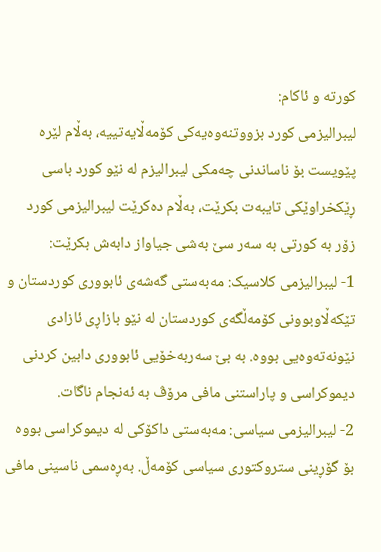کورته‌‌‌ و ئاکام:
لیبرالیزمی کورد بزووتنه‌‌‌وه‌‌‌یه‌‌‌کی کۆمه‌‌‌ڵایه‌‌‌تییه‌‌‌، به‌‌‌ڵام لێره‌‌‌ پێویست بۆ ناساندنی چه‌‌‌مکی لیبرالیزم له‌‌‌ نێو کورد باسی ڕێکخراوێکی تایبه‌‌‌ت بکرێت، به‌‌‌ڵام ده‌‌‌کرێت لیبرالیزمی کورد زۆر به‌‌‌ کورتی به ‌سه‌‌‌ر سێ به‌‌‌شی جیاواز دابه‌‌‌ش بکرێت:
1- لیبرالیزمی کلاسیک: مه‌‌‌به‌‌‌ستی گه‌‌‌شه‌‌‌ی ئابووری کوردستان و تێکه‌‌‌ڵاوبوونی کۆمه‌‌‌ڵگه‌‌‌ی کوردستان له‌‌‌ نێو بازاڕی ئازادی نێونه‌‌‌ته‌‌‌وه‌‌‌یی بووه‌‌‌. به‌‌‌ بێ سه‌‌‌ربه‌‌‌خۆیی ئابووری دابین کردنی دیموکراسی و پاراستنی مافی مرۆڤ به‌‌‌ ئه‌‌‌نجام ناگات.
2- لیبرالیزمی سیاسی: مه‌‌‌به‌‌‌ستی داکۆکی له‌‌‌ دیموکراسی بووه‌‌‌ بۆ گۆڕینی ستروکتوری سیاسی کۆمه‌‌‌ڵ‌. به‌‌‌ڕه‌‌‌سمی ناسینی مافی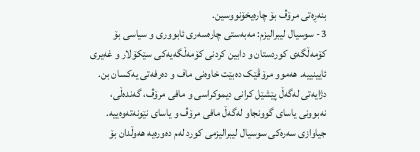بنه‌‌‌ڕه‌‌‌تی مرۆڤ بۆ چاره‌‌‌یخۆنووسین.
3- سوسیال لیبرالیزم: مه‌‌‌به‌‌‌ستی چاره‌‌‌سه‌‌‌ری ئابووری و سیاسی بۆ کۆمه‌‌‌ڵگه‌‌‌ی کوردستان و دابین کردنی کۆمه‌‌‌ڵگه‌‌‌یه‌‌‌کی سێکۆلار و غه‌‌‌یری ئایینییه‌‌‌. هه‌‌‌موو مرۆڤێک ده‌‌‌بێت خاوه‌‌‌نی ماف و ده‌‌‌رفه‌‌‌تی یه‌‌‌کسان بن. دژایه‌‌‌تی له‌‌‌گه‌‌‌ڵ پێشێل کرانی دیموکراسی و مافی مرۆڤ، گه‌‌‌نده‌‌‌ڵی، نه‌‌‌بوونی یاسای گوونجاو له‌‌‌گه‌‌‌ڵ مافی مرۆڤ و یاسای نێونه‌‌‌ته‌‌‌وه‌‌‌ییه‌‌‌.
جیاوازی سه‌‌‌ره‌‌‌کی سوسیال لیبرالیزمی کورد له‌‌‌م ده‌‌‌وره‌‌‌یه‌‌‌ هه‌‌‌وڵدان بۆ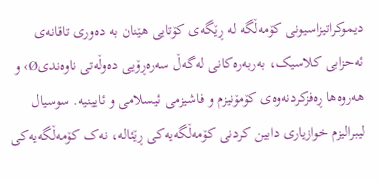دیموکراتیزاسیونی کۆمه‌‌‌ڵگه‌‌‌ له‌‌‌ ڕێگه‌‌‌ی کۆتایی هێنان به‌‌‌ ده‌‌‌وری تاقانه‌‌‌ی ئه‌‌‌حزابی کلاسیک، به‌‌‌ربه‌‌‌ره‌‌‌کانی له‌‌‌گه‌‌‌ڵ سه‌‌‌ره‌‌‌ڕۆیی ده‌‌‌وڵه‌‌‌تی ناوه‌‌‌ندیØ› و هه‌‌‌روه‌‌‌ها ڕه‌‌‌فزکردنه‌‌‌وه‌‌‌ی کۆمۆنیزم و فاشیزمی ئیسلامی و ئایینیه‌‌‌. سوسیال لیبرالیزم خوازیاری دابین کردنی کۆمه‌‌‌ڵگه‌‌‌یه‌‌‌کی ڕێئاله‌‌‌، نه‌‌‌ک کۆمه‌‌‌ڵگه‌‌‌یه‌‌‌کی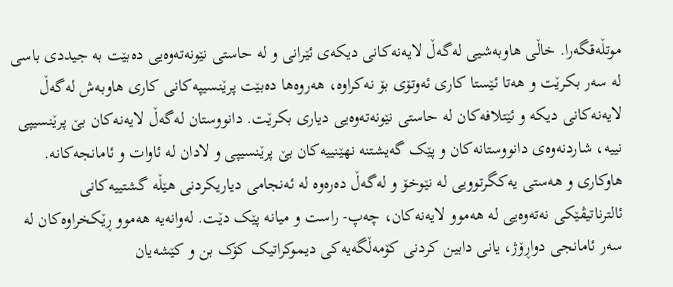موتڵه‌‌‌قگه‌‌‌را. خاڵی هاوبه‌‌‌شیی له‌‌‌گه‌‌‌ڵ لایه‌‌‌نه‌‌‌کانی دیکه‌‌‌ی ئێرانی و له‌‌‌ حاستی نێونه‌‌‌ته‌‌‌وه‌‌‌یی ده‌‌‌بێت به‌‌‌ جیددی باسی له‌‌‌ سه‌‌‌ر بکرێت و هه‌‌‌تا ئێستا کاری ئه‌‌‌وتۆی بۆ نه‌‌‌کراوه‌‌‌، هه‌‌‌روه‌‌‌ها ده‌‌‌بێت پرێنسیپه‌‌‌کانی کاری هاوبه‌‌‌ش له‌‌‌گه‌‌‌ڵ لایه‌‌‌نه‌‌‌کانی دیکه‌‌‌ و ئێتلافه‌‌‌کان له‌‌‌ حاستی نێونه‌‌‌ته‌‌‌وه‌‌‌یی دیاری بکرێت. دانووستان له‌‌‌گه‌‌‌ڵ لایه‌‌‌نه‌‌‌کان بێ پرێنسیپی نییه‌‌‌، شاردنه‌‌‌وه‌‌‌ی دانووستانه‌‌‌کان و پێک گه‌‌‌یشتنه‌‌‌ نهێنییه‌‌‌کان بێ پرێنسیپی و لادان له‌‌‌ ئاوات و ئامانجه‌‌‌کانه‌‌‌. هاوکاری و هه‌‌‌ستی یه‌‌‌کگرتوویی له‌‌‌ نێوخۆ و له‌‌‌گه‌‌‌ڵ ده‌‌‌ره‌‌‌وه‌‌‌ له‌‌‌ ئه‌‌‌نجامی دیاریکردنی هێڵه‌‌‌ گشتییه‌‌‌کانی ئالترناتیڤێکی نه‌‌‌ته‌‌‌وه‌‌‌یی له‌‌‌ هه‌‌‌موو لایه‌‌‌نه‌‌‌کان، چه‌‌‌پ- راست و میانه‌‌‌ پێک دێت. له‌‌‌وانه‌‌‌یه‌‌‌ هه‌‌‌موو ڕێکخراوه‌‌‌کان له‌‌‌ سه‌‌‌ر ئامانجی دواڕۆژ، یانی دابین کردنی کۆمه‌‌‌ڵگه‌‌‌یه‌‌‌کی دیموکراتیک کۆک بن و کێشه‌‌‌یان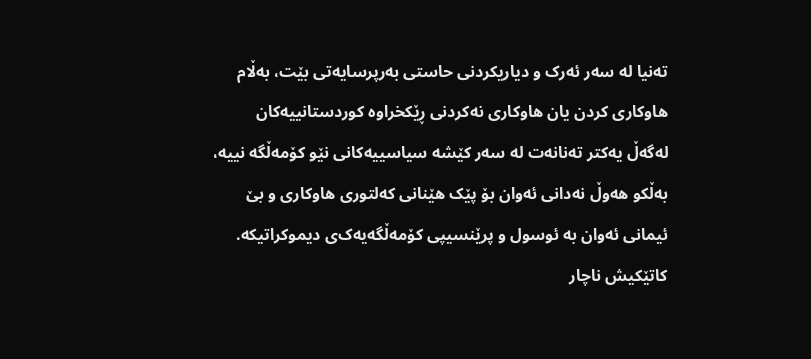ته‌‌‌نیا له‌‌‌ سه‌‌‌ر ئه‌‌‌رک و دیاریکردنی حاستی به‌‌‌رپرسایه‌‌‌تی بێت، به‌‌‌ڵام هاوکاری کردن یان هاوکاری نه‌‌‌کردنی ڕێکخراوه‌‌‌ کوردستانییه‌‌‌کان له‌‌‌گه‌‌‌ڵ یه‌‌‌کتر ته‌‌‌نانه‌‌‌ت له‌‌‌ سه‌‌‌ر کێشه‌‌‌ سیاسییه‌‌‌کانی نێو کۆمه‌‌‌ڵگه‌‌‌ نییه‌‌‌، به‌‌‌ڵکو هه‌‌‌وڵ نه‌‌‌دانی ئه‌‌‌وان بۆ پێک ‌هێنانی که‌‌‌لتوری هاوکاری و بێ ئیمانی ئه‌‌‌وان به‌‌‌ ئوسول و پرێنسیپی کۆمه‌‌‌ڵگه‌‌‌یه‌‌‌ک‌ی دیموکراتیکه‌‌‌. کاتێکیش ناچار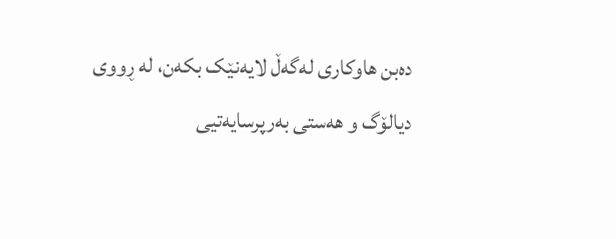ده‌‌‌بن هاوکاری له‌‌‌گه‌‌‌ڵ لایه‌‌‌نێک بکه‌‌‌ن، له‌‌‌ ڕووی دیالۆگ و هه‌‌‌ستی به‌‌‌رپرسایه‌‌‌تیی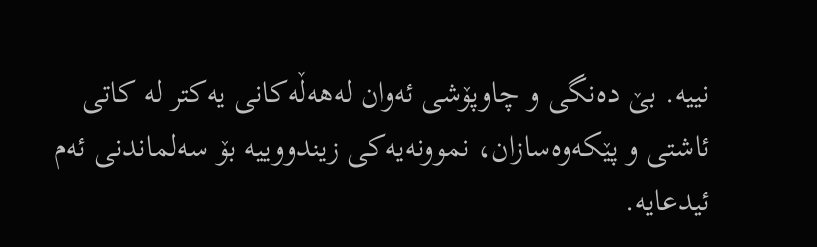نییه‌‌‌. بێ ده‌‌‌نگی و چاوپۆشی ئه‌‌‌وان له‌‌‌هه‌‌‌ڵه‌‌‌کانی یه‌‌‌کتر له‌‌‌ کاتی ئاشتی و پێکه‌‌‌وه‌‌‌سازان، نموونه‌‌‌یه‌‌‌کی زیندووییه‌‌‌ بۆ سه‌‌‌لماندنی ئه‌‌‌م ئیدعایه‌‌‌.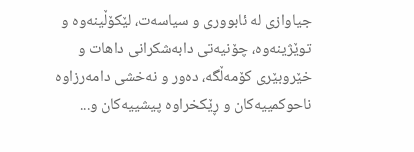جیاوازی له‌‌‌ ئابووری و سیاسه‌‌‌ت، لێکۆڵینه‌‌‌وه‌‌‌ و توێژینه‌‌‌وه‌‌‌، چۆنیه‌‌‌تی دابه‌‌‌شکرانی داهات و خێروبێری کۆمه‌‌‌ڵگه‌‌‌، ده‌‌‌ور و نه‌‌‌خشی دامه‌‌‌رزاوه‌‌‌ ناحوکمییه‌‌‌کان و ڕێکخراوه‌‌‌ پیشییه‌‌‌کان و...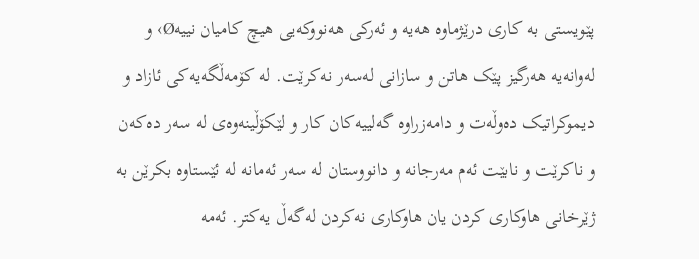پێویستی به‌‌‌ کاری درێژماوه‌‌‌ هه‌‌‌یه‌‌‌ و ئه‌‌‌رکی هه‌‌‌نووکه‌‌‌یی هیچ کامیان نییه‌‌‌Ø› و له‌‌‌وانه‌‌‌یه‌‌‌ هه‌‌‌رگیز پێک هاتن و سازانی له‌‌‌سه‌‌‌ر نه‌‌‌کرێت. له‌‌‌ کۆمه‌‌‌ڵگه‌‌‌یه‌‌‌کی ئازاد و دیموکراتیک ده‌‌‌وڵه‌‌‌ت و دامه‌‌‌زراوه گه‌‌‌لییه‌‌‌‌کان کار و لێکۆڵینه‌‌‌وه‌‌‌ی له‌‌‌ سه‌‌‌ر ده‌‌‌که‌‌‌ن و ناکرێت و نابێت ئه‌‌‌م مه‌‌‌رجانه‌‌‌ و دانووستان له‌‌‌ سه‌‌‌ر ئه‌‌‌مانه‌‌‌ له‌‌‌ ئێستاوه‌‌‌ بکرێن به‌‌‌ ژێرخانی هاوکاری کردن یان هاوکاری نه‌‌‌کردن له‌‌‌گه‌‌‌ڵ یه‌‌‌کتر. ئه‌‌‌مه‌‌‌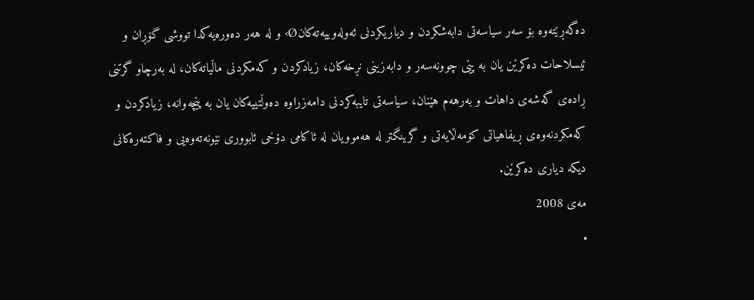ده‌‌‌گه‌‌‌ڕێته‌‌‌وه‌‌‌ بۆ سه‌‌‌ر سیاسه‌‌‌تی دابه‌‌‌شکردن و دیاریکردنی ئه‌‌‌وله‌‌‌وییه‌‌‌ته‌‌‌کانØ› و له‌‌‌ هه‌‌‌ر ده‌‌‌وره‌‌‌یه‌‌‌کدا تووشی گۆڕان و ئیسلاحات ده‌‌‌کرێن یان به‌‌‌ پێی چوونه‌‌‌سه‌‌‌ر و دابه‌‌‌زینی نڕخه‌‌‌کان، زیادکردن و که‌‌‌مکردنی ماڵیاته‌‌‌کان، له‌‌‌ به‌‌‌رچاو گرتنی ڕاده‌‌‌ی گه‌‌‌شه‌‌‌ی داهات و به‌‌‌رهه‌‌‌م هێنان، سیاسه‌‌‌تی تایبه‌‌‌کردنی دامه‌‌‌زراوه‌‌‌ ده‌‌‌وڵتییه‌‌‌کان یان به‌‌‌ پێچه‌‌‌وانه‌‌‌، زیادکردن و که‌‌‌مکردنه‌‌‌وه‌‌‌ی ڕیفاهیاتی کۆمه‌‌‌ڵایه‌‌‌تی و گرینگتر له‌‌‌ هه‌‌‌موویان له‌‌‌ ئاکامی دۆخی ئابووری نێونه‌‌‌ته‌‌‌وه‌‌‌یی و فاکته‌‌‌ره‌‌‌کانی دیکه‌‌‌ دیاری ده‌‌‌کرێن.
مه‌‌‌ی 2008
•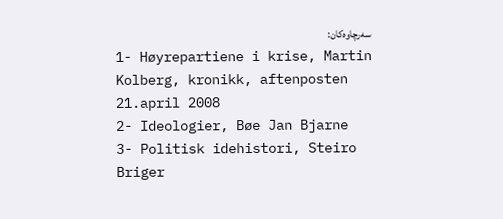سه‌‌‌رچاوه‌‌‌کان:
1- Høyrepartiene i krise, Martin Kolberg, kronikk, aftenposten 21.april 2008
2- Ideologier, Bøe Jan Bjarne
3- Politisk idehistori, Steiro Briger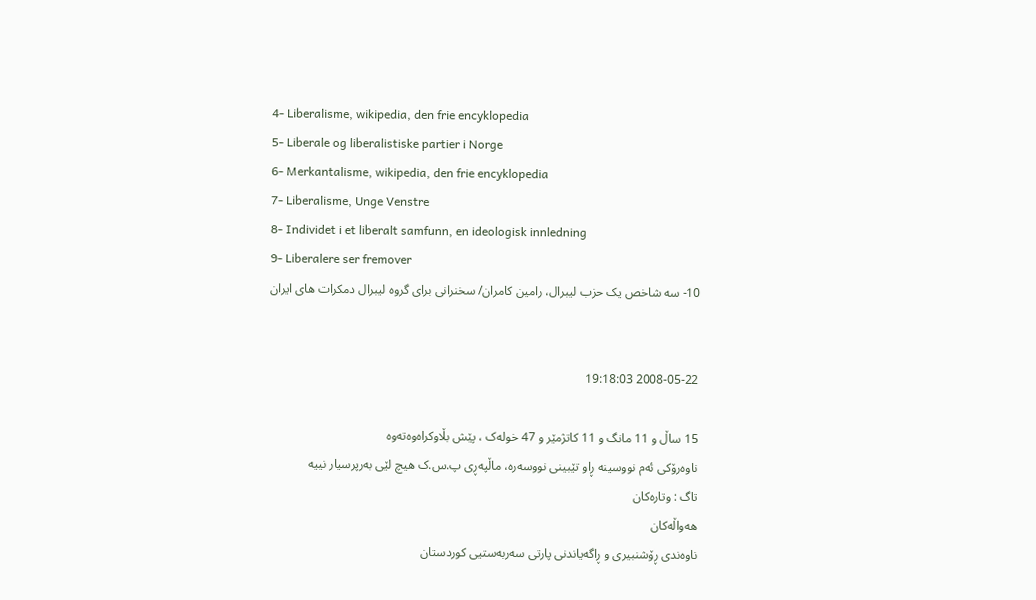4- Liberalisme, wikipedia, den frie encyklopedia
5- Liberale og liberalistiske partier i Norge
6- Merkantalisme, wikipedia, den frie encyklopedia
7- Liberalisme, Unge Venstre
8- Individet i et liberalt samfunn, en ideologisk innledning
9- Liberalere ser fremover
10- سه‌‌‌ شاخص یک حزب لیبرال، رامین کامران/ سخنرانی برای گروه‌‌‌ لیبرال دمکرات های ایران


2008-05-22 19:18:03

15 ساڵ و 11 مانگ و 11 کاتژمێر و 47 خوله‌ک ، پێش بڵاوکراه‌وه‌ته‌وه‌
ناوه‌رۆکی ئه‌م نووسینه‌ ڕاو تێبینی نووسه‌ره، ماڵپه‌ڕی پ.س.ک هیچ لێی به‌رپرسیار نییه
تاگ : وتاره‌کان
هه‌واڵه‌کان
ناوەندی ڕۆشنبیری و ڕاگەیاندنی پارتی سەربەستیی کوردستان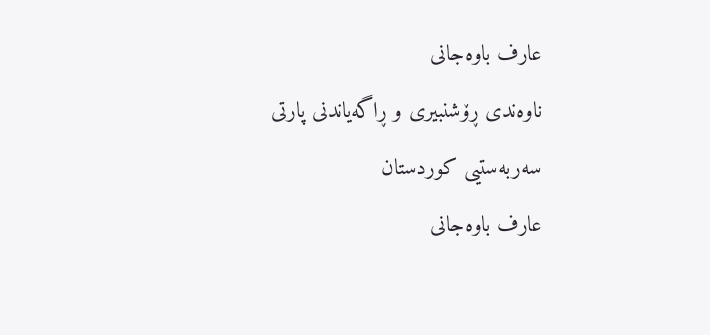عارف باوەجانی
ناوەندی ڕۆشنبیری و ڕاگەیاندنی پارتی سەربەستیی کوردستان
عارف باوه‌جانی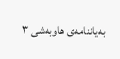بەیاننامەی هاوبەشی ٣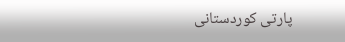پارتی کوردستانی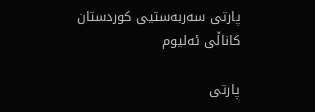پارتی سه‌ربه‌ستیی کوردستان
کاناڵی ئەلیوم

پارتی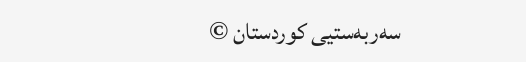سه‌ربه‌ستیی کوردستان ©